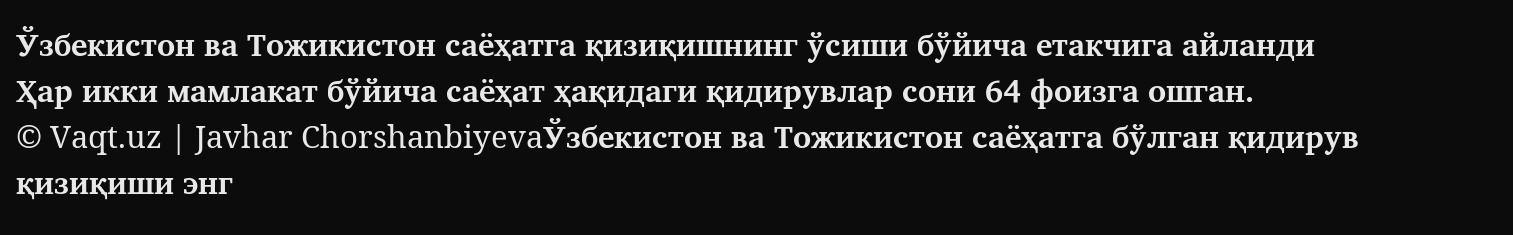Ўзбекистон ва Тожикистон саёҳатга қизиқишнинг ўсиши бўйича етакчига айланди
Ҳар икки мамлакат бўйича саёҳат ҳақидаги қидирувлар сони 64 фоизга ошган.
© Vaqt.uz | Javhar ChorshanbiyevaЎзбекистон ва Тожикистон саёҳатга бўлган қидирув қизиқиши энг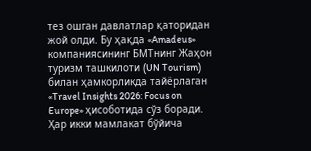тез ошган давлатлар қаторидан жой олди. Бу ҳақда «Amadeus» компаниясининг БМТнинг Жаҳон туризм ташкилоти (UN Tourism) билан ҳамкорликда тайёрлаган «Travel Insights 2026: Focus on Europe» ҳисоботида сўз боради.
Ҳар икки мамлакат бўйича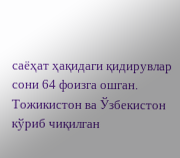саёҳат ҳақидаги қидирувлар сони 64 фоизга ошган. Тожикистон ва Ўзбекистон кўриб чиқилган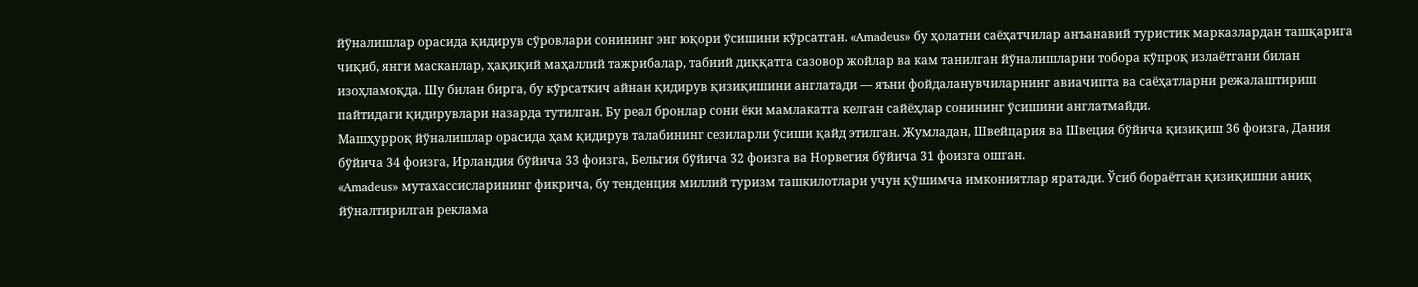йўналишлар орасида қидирув сўровлари сонининг энг юқори ўсишини кўрсатган. «Amadeus» бу ҳолатни саёҳатчилар анъанавий туристик марказлардан ташқарига чиқиб, янги масканлар, ҳақиқий маҳаллий тажрибалар, табиий диққатга сазовор жойлар ва кам танилган йўналишларни тобора кўпроқ излаётгани билан изоҳламоқда. Шу билан бирга, бу кўрсаткич айнан қидирув қизиқишини англатади — яъни фойдаланувчиларнинг авиачипта ва саёҳатларни режалаштириш пайтидаги қидирувлари назарда тутилган. Бу реал бронлар сони ёки мамлакатга келган сайёҳлар сонининг ўсишини англатмайди.
Машҳурроқ йўналишлар орасида ҳам қидирув талабининг сезиларли ўсиши қайд этилган. Жумладан, Швейцария ва Швеция бўйича қизиқиш 36 фоизга, Дания бўйича 34 фоизга, Ирландия бўйича 33 фоизга, Бельгия бўйича 32 фоизга ва Норвегия бўйича 31 фоизга ошган.
«Amadeus» мутахассисларининг фикрича, бу тенденция миллий туризм ташкилотлари учун қўшимча имкониятлар яратади. Ўсиб бораётган қизиқишни аниқ йўналтирилган реклама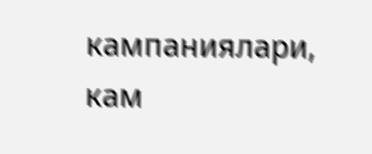кампаниялари, кам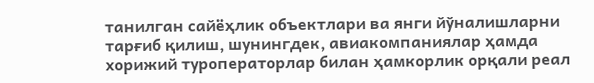танилган сайёҳлик объектлари ва янги йўналишларни тарғиб қилиш, шунингдек, авиакомпаниялар ҳамда хорижий туроператорлар билан ҳамкорлик орқали реал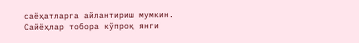саёҳатларга айлантириш мумкин.
Сайёҳлар тобора кўпроқ янги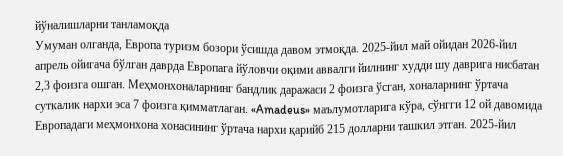йўналишларни танламоқда
Умуман олганда, Европа туризм бозори ўсишда давом этмоқда. 2025-йил май ойидан 2026-йил апрель ойигача бўлган даврда Европага йўловчи оқими аввалги йилнинг худди шу даврига нисбатан 2,3 фоизга ошган. Меҳмонхоналарнинг бандлик даражаси 2 фоизга ўсган, хоналарнинг ўртача суткалик нархи эса 7 фоизга қимматлаган. «Amadeus» маълумотларига кўра, сўнгги 12 ой давомида Европадаги меҳмонхона хонасининг ўртача нархи қарийб 215 долларни ташкил этган. 2025-йил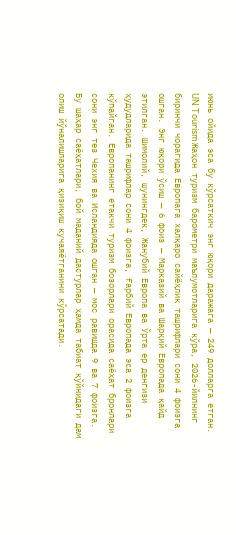июнь ойида эса бу кўрсаткич энг юқори даражага — 249 долларга етган.
UN Tourism Жаҳон туризм барометри маълумотларига кўра, 2026-йилнинг биринчи чорагида Европага халқаро сайёҳлик ташрифлари сони 4 фоизга ошган. Энг юқори ўсиш — 6 фоиз — Марказий ва Шарқий Европада қайд этилган. Шимолий, шунингдек, Жанубий Европа ва Ўрта ер денгизи ҳудудларида ташрифлар сони 4 фоизга, Ғарбий Европада эса 2 фоизга кўпайган. Европанинг етакчи туризм бозорлари орасида саёҳат бронлари сони энг тез Чехия ва Исландияда ошган — мос равишда 9 ва 7 фоизга. Бу шаҳар саёҳатлари, бой маданий дастурлар ҳамда табиат қўйнидаги дам олиш йўналишларига қизиқиш кучаяётганини кўрсатади.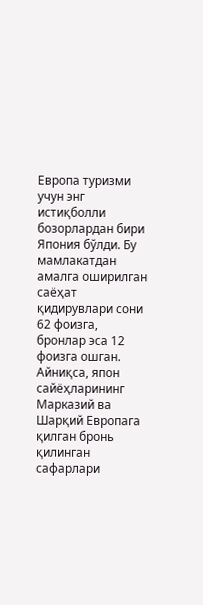Европа туризми учун энг истиқболли бозорлардан бири Япония бўлди. Бу мамлакатдан амалга оширилган саёҳат қидирувлари сони 62 фоизга, бронлар эса 12 фоизга ошган. Айниқса, япон сайёҳларининг Марказий ва Шарқий Европага қилган бронь қилинган сафарлари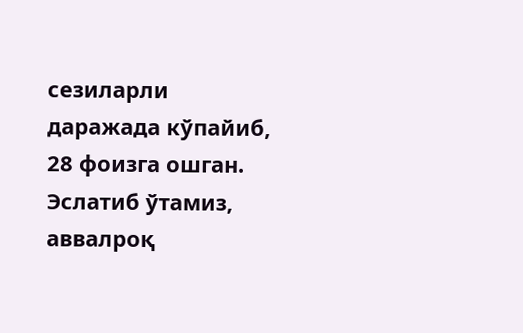сезиларли даражада кўпайиб, 28 фоизга ошган.
Эслатиб ўтамиз, аввалроқ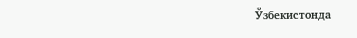Ўзбекистонда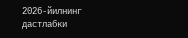2026-йилнинг дастлабки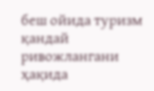беш ойида туризм қандай ривожлангани ҳақида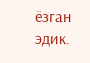ёзган эдик.